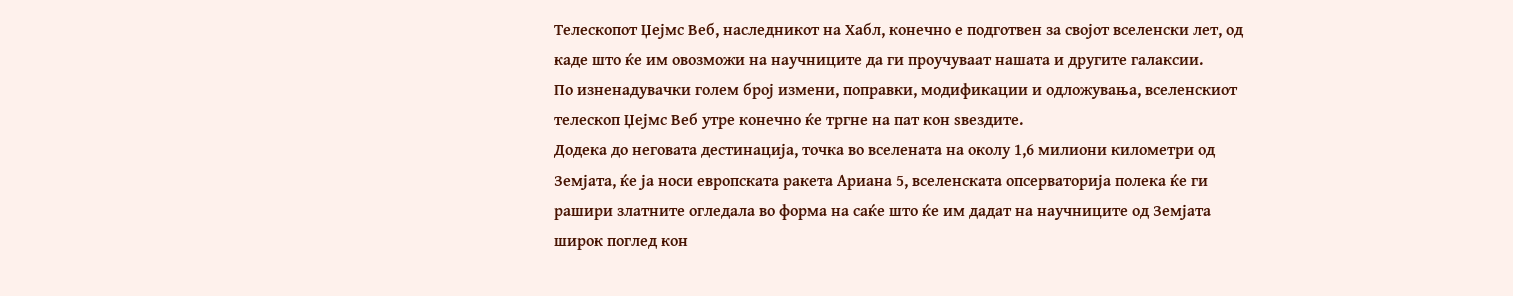Телескопот Џејмс Веб, наследникот на Хабл, конечно е подготвен за својот вселенски лет, од каде што ќе им овозможи на научниците да ги проучуваат нашата и другите галаксии.
По изненадувачки голем број измени, поправки, модификации и одложувања, вселенскиот телескоп Џејмс Веб утре конечно ќе тргне на пат кон ѕвездите.
Додека до неговата дестинација, точка во вселената на околу 1,6 милиони километри од Земјата, ќе ја носи европската ракета Ариана 5, вселенската опсерваторија полека ќе ги рашири златните огледала во форма на саќе што ќе им дадат на научниците од Земјата широк поглед кон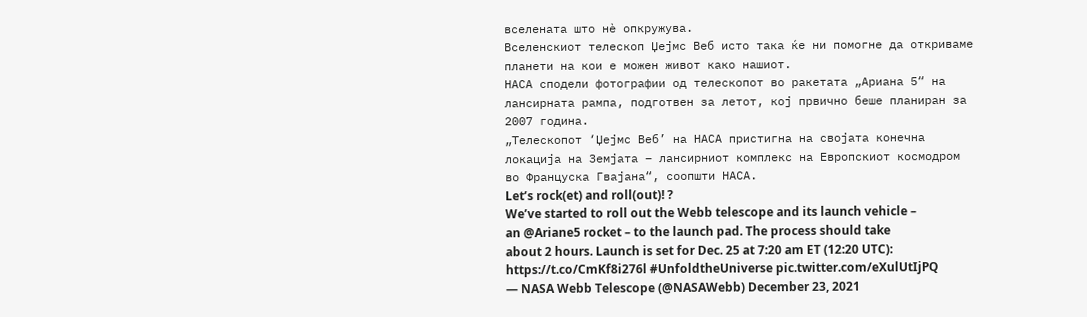вселената што нѐ опкружува.
Вселенскиот телескоп Џејмс Веб исто така ќе ни помогне да откриваме планети на кои е можен живот како нашиот.
НАСА сподели фотографии од телескопот во ракетата „Ариана 5“ на лансирната рампа, подготвен за летот, кој првично беше планиран за 2007 година.
„Телескопот ‘Џејмс Веб’ на НАСА пристигна на својата конечна локација на Земјата – лансирниот комплекс на Европскиот космодром во Француска Гвајана“, соопшти НАСА.
Let’s rock(et) and roll(out)! ?
We’ve started to roll out the Webb telescope and its launch vehicle – an @Ariane5 rocket – to the launch pad. The process should take about 2 hours. Launch is set for Dec. 25 at 7:20 am ET (12:20 UTC): https://t.co/CmKf8i276l #UnfoldtheUniverse pic.twitter.com/eXulUtIjPQ
— NASA Webb Telescope (@NASAWebb) December 23, 2021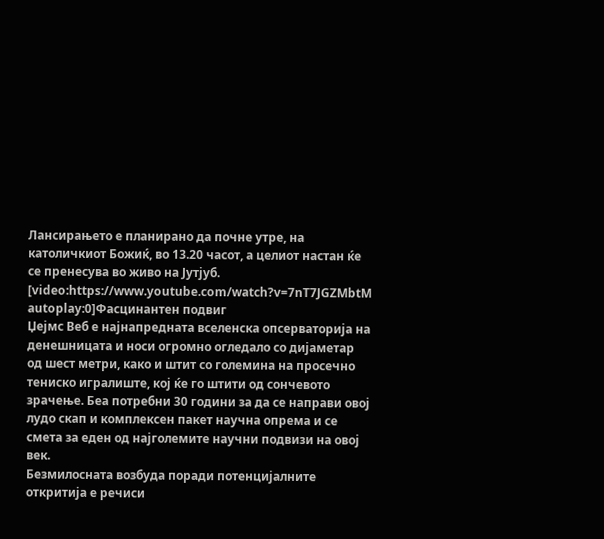Лансирањето е планирано да почне утре, на католичкиот Божиќ, во 13.20 часот, а целиот настан ќе се пренесува во живо на Јутјуб.
[video:https://www.youtube.com/watch?v=7nT7JGZMbtM autoplay:0]Фасцинантен подвиг
Џејмс Веб е најнапредната вселенска опсерваторија на денешницата и носи огромно огледало со дијаметар од шест метри, како и штит со големина на просечно тениско игралиште, кој ќе го штити од сончевото зрачење. Беа потребни 30 години за да се направи овој лудо скап и комплексен пакет научна опрема и се смета за еден од најголемите научни подвизи на овој век.
Безмилосната возбуда поради потенцијалните откритија е речиси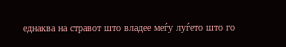еднаква на стравот што владее меѓу луѓето што го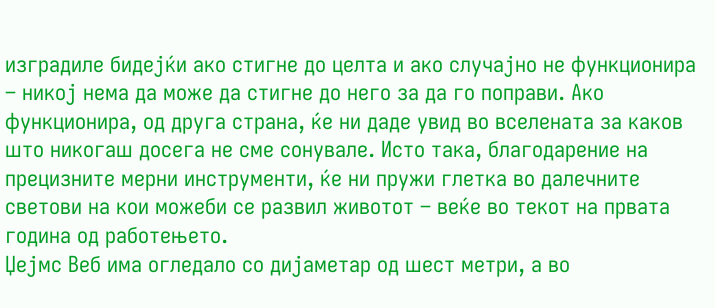изградиле бидејќи ако стигне до целта и ако случајно не функционира – никој нема да може да стигне до него за да го поправи. Ако функционира, од друга страна, ќе ни даде увид во вселената за каков што никогаш досега не сме сонувале. Исто така, благодарение на прецизните мерни инструменти, ќе ни пружи глетка во далечните светови на кои можеби се развил животот – веќе во текот на првата година од работењето.
Џејмс Веб има огледало со дијаметар од шест метри, а во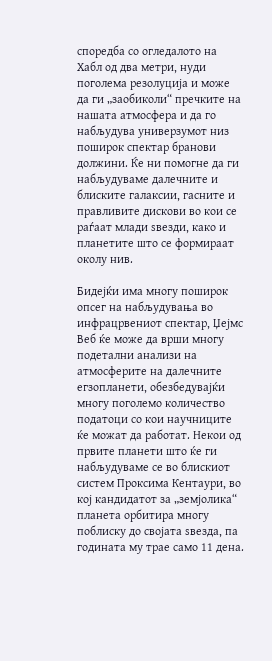споредба со огледалото на Хабл од два метри, нуди поголема резолуција и може да ги „заобиколи“ пречките на нашата атмосфера и да го набљудува универзумот низ поширок спектар бранови должини. Ќе ни помогне да ги набљудуваме далечните и блиските галаксии, гасните и правливите дискови во кои се раѓаат млади ѕвезди, како и планетите што се формираат околу нив.

Бидејќи има многу поширок опсег на набљудувања во инфрацрвениот спектар, Џејмс Веб ќе може да врши многу подетални анализи на атмосферите на далечните егзопланети, обезбедувајќи многу поголемо количество податоци со кои научниците ќе можат да работат. Некои од првите планети што ќе ги набљудуваме се во блискиот систем Проксима Кентаури, во кој кандидатот за „земјолика“ планета орбитира многу поблиску до својата ѕвезда, па годината му трае само 11 дена.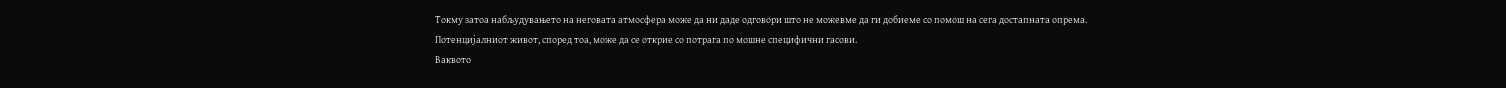Токму затоа набљудувањето на неговата атмосфера може да ни даде одговори што не можевме да ги добиеме со помош на сега достапната опрема.
Потенцијалниот живот, според тоа, може да се открие со потрага по мошне специфични гасови.
Ваквото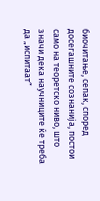биочитање, сепак, според досегашните сознанија, постои само на теоретско ниво, што значи дека научниците ќе треба да „испитаат“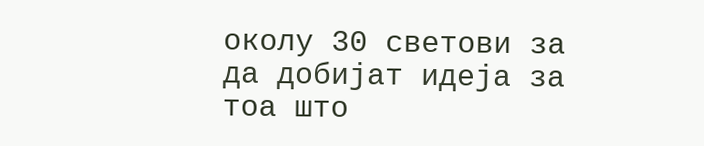околу 30 светови за да добијат идеја за тоа што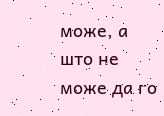може, а што не може да го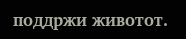поддржи животот.